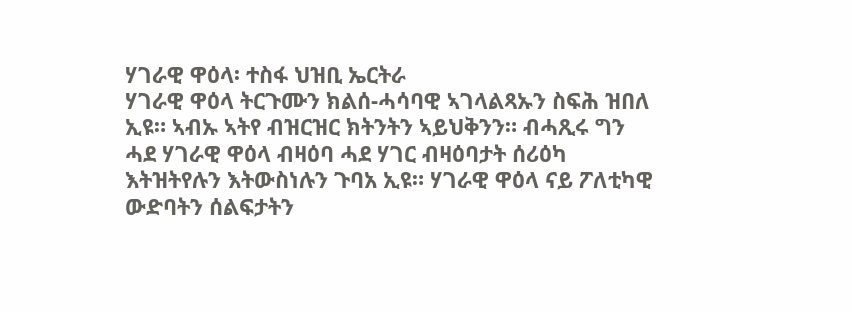ሃገራዊ ዋዕላ፡ ተስፋ ህዝቢ ኤርትራ
ሃገራዊ ዋዕላ ትርጉሙን ክልሰ-ሓሳባዊ ኣገላልጻኡን ስፍሕ ዝበለ ኢዩ። ኣብኡ ኣትየ ብዝርዝር ክትንትን ኣይህቅንን። ብሓጺሩ ግን ሓደ ሃገራዊ ዋዕላ ብዛዕባ ሓደ ሃገር ብዛዕባታት ሰሪዕካ እትዝትየሉን እትውስነሉን ጉባአ ኢዩ። ሃገራዊ ዋዕላ ናይ ፖለቲካዊ ውድባትን ሰልፍታትን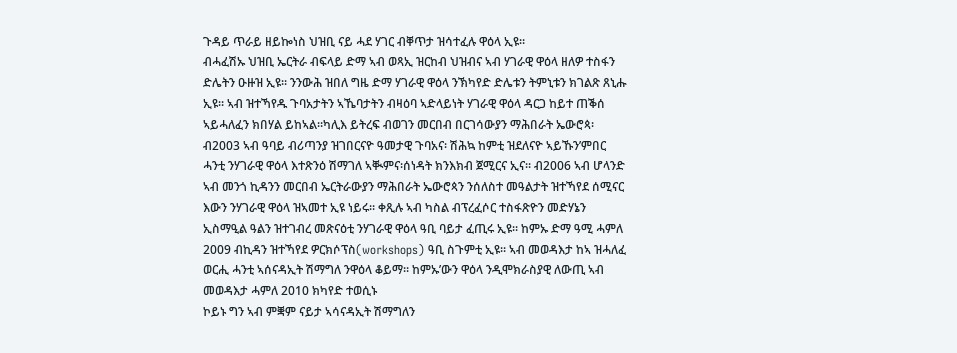ጉዳይ ጥራይ ዘይኰነስ ህዝቢ ናይ ሓደ ሃገር ብቐጥታ ዝሳተፈሉ ዋዕላ ኢዩ።
ብሓፈሽኡ ህዝቢ ኤርትራ ብፍላይ ድማ ኣብ ወጻኢ ዝርከብ ህዝብና ኣብ ሃገራዊ ዋዕላ ዘለዎ ተስፋን ድሌትን ዑዙዝ ኢዩ። ንንውሕ ዝበለ ግዜ ድማ ሃገራዊ ዋዕላ ንኽካየድ ድሌቱን ትምኒቱን ክገልጽ ጸኒሑ ኢዩ። ኣብ ዝተኻየዱ ጉባአታትን ኣኼባታትን ብዛዕባ ኣድላይነት ሃገራዊ ዋዕላ ዳርጋ ከይተ ጠቕሰ ኣይሓለፈን ክበሃል ይከኣል።ካሊእ ይትረፍ ብወገን መርበብ በርገሳውያን ማሕበራት ኤውሮጳ፡ ብ2003 ኣብ ዓባይ ብሪጣንያ ዝገበርናዮ ዓመታዊ ጉባአና፡ ሽሕኳ ከምቲ ዝደለናዮ ኣይኹን’ምበር ሓንቲ ንሃገራዊ ዋዕላ እተጽንዕ ሽማገለ ኣቚምና፡ሰነዳት ክንእክብ ጀሚርና ኢና። ብ2006 ኣብ ሆላንድ ኣብ መንጎ ኪዳንን መርበብ ኤርትራውያን ማሕበራት ኤውሮጳን ንሰለስተ መዓልታት ዝተኻየደ ሰሚናር እውን ንሃገራዊ ዋዕላ ዝኣመተ ኢዩ ነይሩ። ቀጺሉ ኣብ ካስል ብፕረፈሶር ተስፋጽዮን መድሃኔን ኢስማዒል ዓልን ዝተገብረ መጽናዕቲ ንሃገራዊ ዋዕላ ዓቢ ባይታ ፈጢሩ ኢዩ። ከምኡ ድማ ዓሚ ሓምለ 2009 ብኪዳን ዝተኻየደ ዎርክሶፕስ(workshops) ዓቢ ስጉምቲ ኢዩ። ኣብ መወዳእታ ከኣ ዝሓለፈ ወርሒ ሓንቲ ኣሰናዳኢት ሽማግለ ንዋዕላ ቆይማ። ከምኡ’ውን ዋዕላ ንዲሞክራስያዊ ለውጢ ኣብ መወዳእታ ሓምለ 2010 ክካየድ ተወሲኑ
ኮይኑ ግን ኣብ ምቛም ናይታ ኣሳናዳኢት ሽማግለን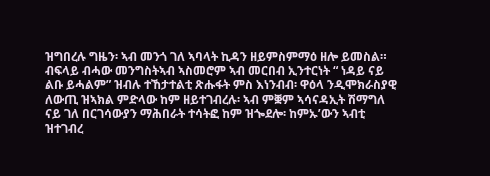ዝግበረሉ ግዜን፡ ኣብ መንጎ ገለ ኣባላት ኪዳን ዘይምስምማዕ ዘሎ ይመስል። ብፍላይ ብሓው መንግስትኣብ ኣስመሮም ኣብ መርበብ ኢንተርነት “ ነዳይ ናይ ልቡ ይሓልም” ዝብሉ ተኸታተልቲ ጽሑፋት ምስ እነንብብ፡ ዋዕላ ንዲሞክራስያዊ ለውጢ ዝኣክል ምድላው ከም ዘይተገብረሉ፡ ኣብ ምቛም ኣሳናዳኢት ሽማግለ ናይ ገለ በርገሳውያን ማሕበራት ተሳትፎ ከም ዝጐደሎ፡ ከምኡ’ውን ኣብቲ ዝተገብረ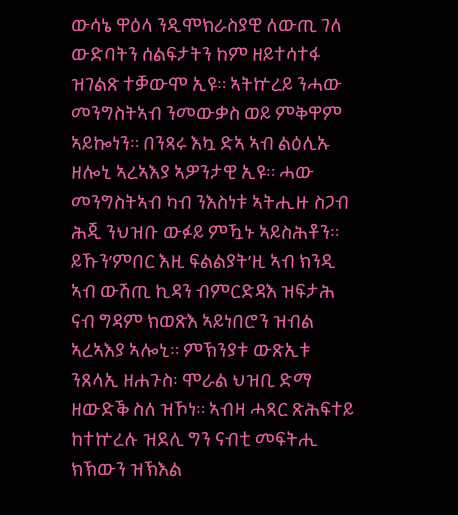ውሳኔ ዋዕላ ንዲሞክራስያዊ ለውጢ ገለ ውድባትን ሰልፍታትን ከም ዘይተሳተፋ ዝገልጽ ተቓውሞ ኢዩ። ኣትኵረይ ንሓው መንግስትኣብ ንመውቃስ ወይ ምቅዋም ኣይኰነን። በንጻሩ እኳ ድኣ ኣብ ልዕሊኡ ዘሎኒ ኣረኣእያ ኣዎንታዊ ኢዩ። ሓው መንግስትኣብ ካብ ንእስነቱ ኣትሒዙ ስጋብ ሕጂ ንህዝቡ ውፉይ ምዃኑ ኣይስሕቶን። ይኹን’ምበር እዚ ፍልልያት’ዚ ኣብ ክንዲ ኣብ ውሽጢ ኪዳን ብምርድዳእ ዝፍታሕ ናብ ግዳም ክወጽእ ኣይነበሮን ዝብል ኣረኣእያ ኣሎኒ። ምኽንያቱ ውጽኢቱ ንጸላኢ ዘሐጉስ፡ ሞራል ህዝቢ ድማ ዘውድቕ ስለ ዝኾነ። ኣብዛ ሓጻር ጽሕፍተይ ከተኵረሉ ዝደሊ ግን ናብቲ መፍትሒ ክኽውን ዝኽእል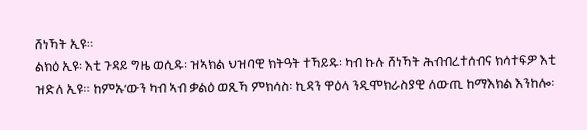ሸነኻት ኢዩ።
ልክዕ ኢዩ፡ እቲ ጉዳይ ግዜ ወሲዱ፡ ዝኣክል ህዝባዊ ክትዓት ተኻይዱ፡ ካብ ኩሉ ሸነኻት ሕብብረተሰብና ክሳተፍዎ እቲ ዝድለ ኢዩ። ከምኡ’ውን ካብ ኣብ ቃልዕ ወጺኻ ምክሳስ፡ ኪዳን ዋዕላ ንዲሞክራስያዊ ለውጢ ከማእክል እንከሎ፡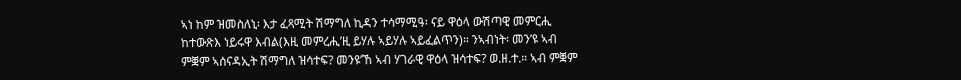ኣነ ከም ዝመስለኒ፡ እታ ፈጻሚት ሽማግለ ኪዳን ተሳማሚዓ፡ ናይ ዋዕላ ውሽጣዊ መምርሒ ከተውጽእ ነይሩዋ እብል(እዚ መምረሒ’ዚ ይሃሉ ኣይሃሉ ኣይፈልጥን)። ንኣብነት፡ መን’ዩ ኣብ ምቛም ኣሰናዳኢት ሽማግለ ዝሳተፍ? መንዩ’ኸ ኣብ ሃገራዊ ዋዕላ ዝሳተፍ? ወ.ዘ.ተ.። ኣብ ምቛም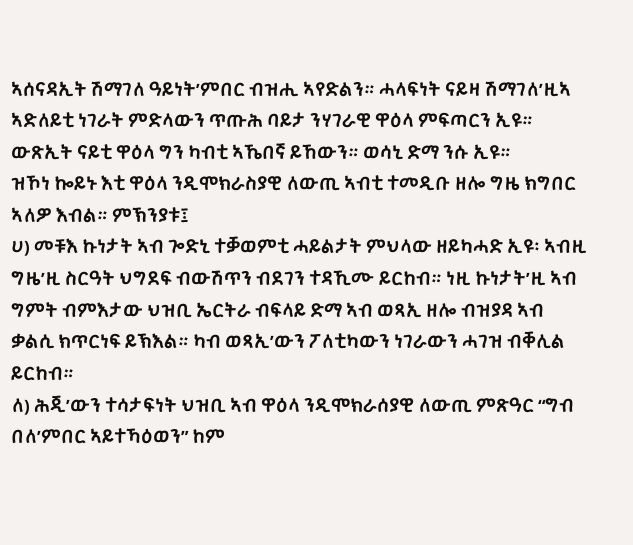ኣሰናዳኢት ሽማገለ ዓይነት’ምበር ብዝሒ ኣየድልን። ሓላፍነት ናይዛ ሽማገለ’ዚኣ ኣድለይቲ ነገራት ምድላውን ጥጡሕ ባይታ ንሃገራዊ ዋዕላ ምፍጣርን ኢዩ። ውጽኢት ናይቲ ዋዕላ ግን ካብቲ ኣኼበኛ ይኸውን። ወሳኒ ድማ ንሱ ኢዩ።
ዝኾነ ኰይኑ እቲ ዋዕላ ንዲሞክራስያዊ ለውጢ ኣብቲ ተመዲቡ ዘሎ ግዜ ክግበር ኣለዎ እብል። ምኽንያቱ፤
ሀ) መቹእ ኩነታት ኣብ ጐድኒ ተቓወምቲ ሓይልታት ምህላው ዘይካሓድ ኢዩ፡ ኣብዚ ግዜ’ዚ ስርዓት ህግደፍ ብውሽጥን ብደገን ተዳኺሙ ይርከብ። ነዚ ኩነታት’ዚ ኣብ ግምት ብምእታው ህዝቢ ኤርትራ ብፍላይ ድማ ኣብ ወጻኢ ዘሎ ብዝያዳ ኣብ ቃልሲ ክጥርነፍ ይኽእል። ካብ ወጻኢ’ውን ፖለቲካውን ነገራውን ሓገዝ ብቐሊል ይርከብ።
ለ) ሕጂ’ውን ተሳታፍነት ህዝቢ ኣብ ዋዕላ ንዲሞክራሰያዊ ለውጢ ምጽዓር “ግብ በለ’ምበር ኣይተኻዕወን” ከም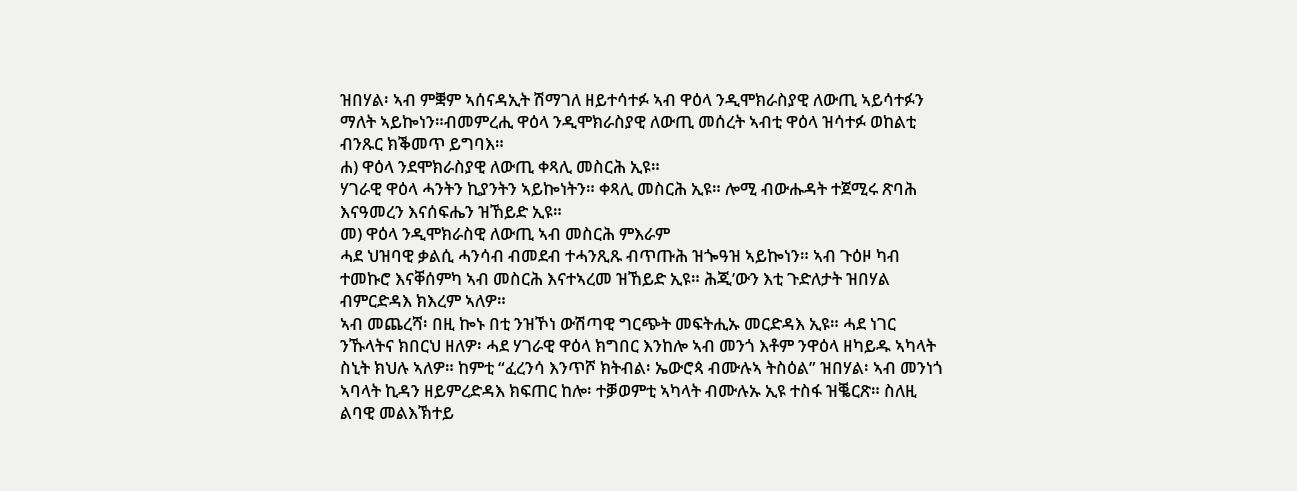ዝበሃል፡ ኣብ ምቛም ኣሰናዳኢት ሽማገለ ዘይተሳተፉ ኣብ ዋዕላ ንዲሞክራስያዊ ለውጢ ኣይሳተፉን ማለት ኣይኰነን።ብመምረሒ ዋዕላ ንዲሞክራስያዊ ለውጢ መሰረት ኣብቲ ዋዕላ ዝሳተፉ ወከልቲ ብንጹር ክቕመጥ ይግባእ።
ሐ) ዋዕላ ንደሞክራስያዊ ለውጢ ቀጻሊ መስርሕ ኢዩ።
ሃገራዊ ዋዕላ ሓንትን ኪያንትን ኣይኰነትን። ቀጻሊ መስርሕ ኢዩ። ሎሚ ብውሑዳት ተጀሚሩ ጽባሕ እናዓመረን እናሰፍሔን ዝኸይድ ኢዩ።
መ) ዋዕላ ንዲሞክራስዊ ለውጢ ኣብ መስርሕ ምእራም
ሓደ ህዝባዊ ቃልሲ ሓንሳብ ብመደብ ተሓንጺጹ ብጥጡሕ ዝጐዓዝ ኣይኰነን። ኣብ ጉዕዞ ካብ ተመኩሮ እናቐሰምካ ኣብ መስርሕ እናተኣረመ ዝኸይድ ኢዩ። ሕጂ’ውን እቲ ጉድለታት ዝበሃል ብምርድዳእ ክእረም ኣለዎ።
ኣብ መጨረሻ፡ በዚ ኰኑ በቲ ንዝኾነ ውሽጣዊ ግርጭት መፍትሒኡ መርድዳእ ኢዩ። ሓደ ነገር ንኹላትና ክበርህ ዘለዎ፡ ሓደ ሃገራዊ ዋዕላ ክግበር እንከሎ ኣብ መንጎ እቶም ንዋዕላ ዘካይዱ ኣካላት ስኒት ክህሉ ኣለዎ። ከምቲ “ፈረንሳ እንጥሾ ክትብል፡ ኤውሮጳ ብሙሉኣ ትስዕል” ዝበሃል፡ ኣብ መንነጎ ኣባላት ኪዳን ዘይምረድዳእ ክፍጠር ከሎ፡ ተቓወምቲ ኣካላት ብሙሉኡ ኢዩ ተስፋ ዝቘርጽ። ስለዚ ልባዊ መልእኽተይ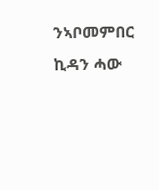ንኣቦመምበር ኪዳን ሓው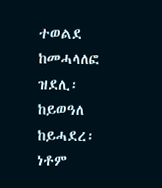ተወልደ ከመሓላለፎ ዝደሊ፡ ከይወዓለ ከይሓደረ፡ ነቶም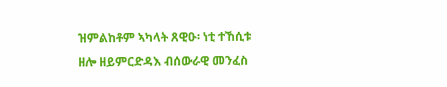ዝምልከቶም ኣካላት ጸዊዑ፡ ነቲ ተኸሲቱ ዘሎ ዘይምርድዳእ ብሰውራዊ መንፈስ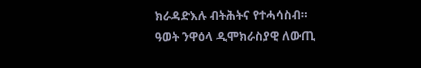ክራዳድእሉ ብትሕትና የተሓሳስብ።
ዓወት ንዋዕላ ዲሞክራስያዊ ለውጢ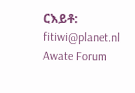ርእይቶ: fitiwi@planet.nl
Awate Forum